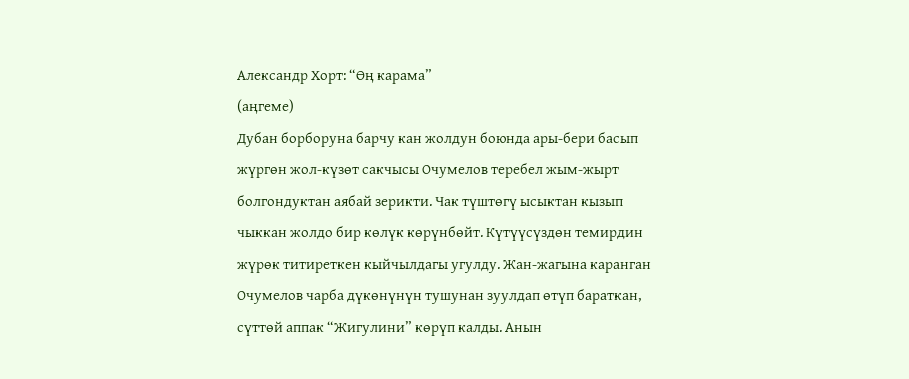Александр Хорт: “Өң карама”
(аңгеме)
Дубан борборуна барчу кан жолдун боюнда ары-бери басып жүргөн жол-күзөт сакчысы Очумелов теребел жым-жырт болгондуктан аябай зерикти. Чак түштөгү ысыктан кызып чыккан жолдо бир көлүк көрүнбөйт. Күтүүсүздөн темирдин жүрөк титиреткен кыйчылдагы угулду. Жан-жагына каранган Очумелов чарба дүкөнүнүн тушунан зуулдап өтүп бараткан, сүттөй аппак “Жигулини” көрүп калды. Анын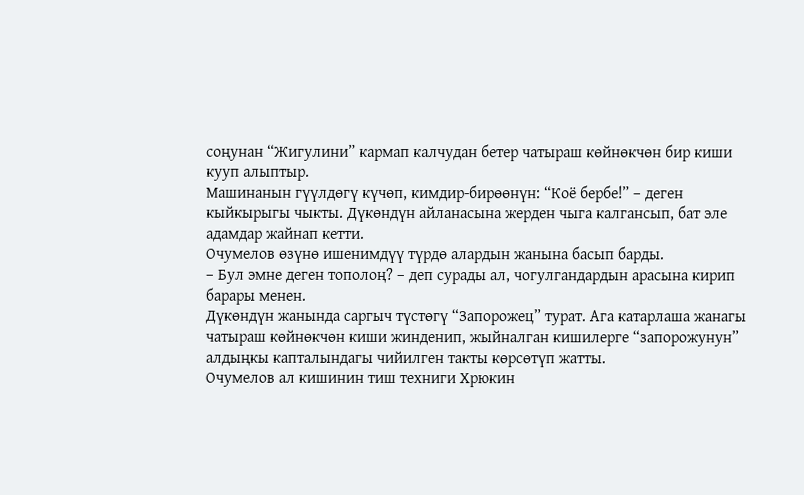соңунан “Жигулини” кармап калчудан бетер чатыраш көйнөкчөн бир киши кууп алыптыр.
Машинанын гүүлдөгү күчөп, кимдир-бирөөнүн: “Коё бербе!” – деген кыйкырыгы чыкты. Дүкөндүн айланасына жерден чыга калгансып, бат эле адамдар жайнап кетти.
Очумелов өзүнө ишенимдүү түрдө алардын жанына басып барды.
– Бул эмне деген тополоң? – деп сурады ал, чогулгандардын арасына кирип барары менен.
Дүкөндүн жанында саргыч түстөгү “Запорожец” турат. Ага катарлаша жанагы чатыраш көйнөкчөн киши жинденип, жыйналган кишилерге “запорожунун” алдыңкы капталындагы чийилген такты көрсөтүп жатты.
Очумелов ал кишинин тиш техниги Хрюкин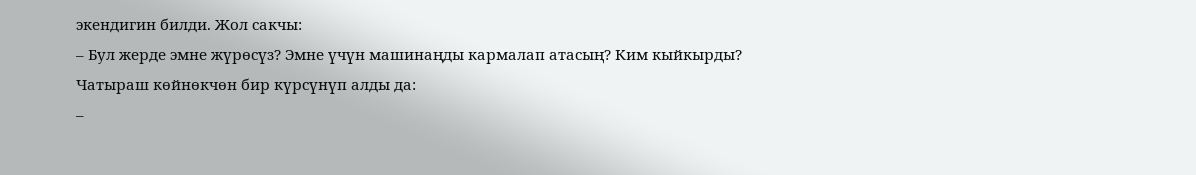экендигин билди. Жол сакчы:
– Бул жерде эмне жүрөсүз? Эмне үчүн машинаңды кармалап атасың? Ким кыйкырды?
Чатыраш көйнөкчөн бир күрсүнүп алды да:
–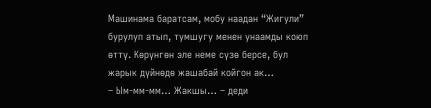Машинама баратсам, мобу наадан “Жигули” бурулуп атып, тумшугу менен унаамды коюп өттү. Көрүнгөн эле неме сүзө берсе, бул жарык дүйнөдө жашабай койгон ак…
– Ым-мм-мм… Жакшы… – деди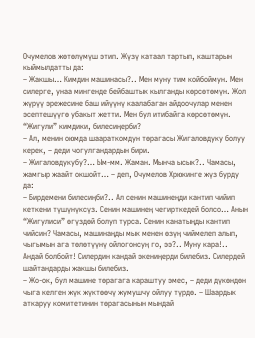Очумелов жөтөлүмүш этип. Жүзү катаал тартып, каштарын кыймылдатты да:
– Жакшы… Кимдин машинасы?.. Мен муну тим койбоймун. Мен силерге, унаа мингенде бейбаштык кылганды көрсөтөмүн. Жол жүрүү эрежесине баш ийүүнү каалабаган айдоочулар менен эсептешүүгө убакыт жетти. Мен бул итибайга көрсөтөмүн. “Жигули” кимдики, билесиңерби?
– Ал, менин оюмда шаараткомдун төрагасы Жигаловдуку болуу керек, – деди чогулгандардын бири.
– Жигаловдукубу?… Ым-мм. Жаман. Мынча ысык?.. Чамасы, жамгыр жаайт окшойт… – деп, Очумелов Хрюкинге жүз бурду да:
– Бирдемени билесиңби?.. Ал сенин машинеңди кантип чийип кеткени түшүнүксүз. Сенин машинең чегирткедей болсо… Анын “Жигулиси” өгүздөй болуп турса. Сенин канатыңды кантип чийсин? Чамасы, машинаңды мык менен өзүң чиймелеп алып, чыгымын ага төлөтүүнү ойлогонсуң го, ээ?.. Муну кара!.. Андай болбойт! Силердин кандай экениңерди билебиз. Силердей шайтандарды жакшы билебиз.
– Жо-ок, бул машине төрагага караштуу эмес, – деди дүкөндөн чыга келген жүк жүктөөчү жумушчу ойлуу түрдө. – Шаардык аткаруу комитетинин төрагасынын мындай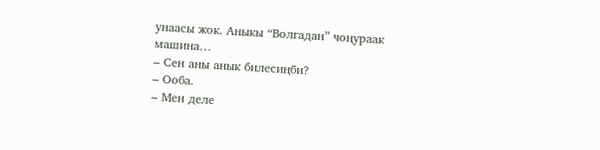унаасы жок. Аныкы “Волгадан” чоңураак машина…
– Сен аны анык билесиңби?
– Ооба.
– Мен деле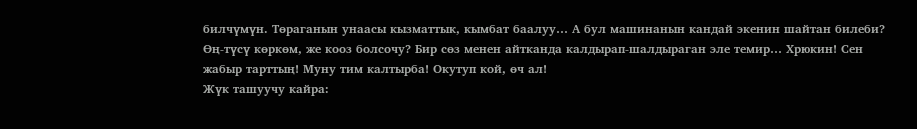билчүмүн. Төраганын унаасы кызматтык, кымбат баалуу… А бул машинанын кандай экенин шайтан билеби? Өң-түсү көркөм, же кооз болсочу? Бир сөз менен айтканда калдырап-шалдыраган эле темир… Хрюкин! Сен жабыр тарттың! Муну тим калтырба! Окутуп кой, өч ал!
Жүк ташуучу кайра: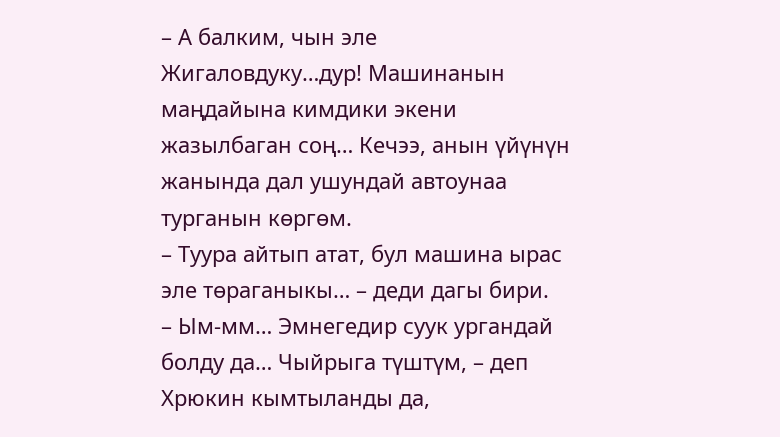– А балким, чын эле Жигаловдуку…дур! Машинанын маңдайына кимдики экени жазылбаган соң… Кечээ, анын үйүнүн жанында дал ушундай автоунаа турганын көргөм.
– Туура айтып атат, бул машина ырас эле төраганыкы… – деди дагы бири.
– Ым-мм… Эмнегедир суук ургандай болду да… Чыйрыга түштүм, – деп Хрюкин кымтыланды да,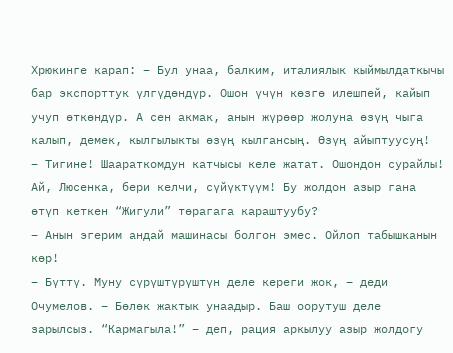Хрюкинге карап: – Бул унаа, балким, италиялык кыймылдаткычы бар экспорттук үлгүдөндүр. Ошон үчүн көзгө илешпей, кайып учуп өткөндүр. А сен акмак, анын жүрөөр жолуна өзүң чыга калып, демек, кылгылыкты өзүң кылгансың. Өзүң айыптуусуң!
– Тигине! Шаараткомдун катчысы келе жатат. Ошондон сурайлы! Ай, Люсенка, бери келчи, сүйүктүүм! Бу жолдон азыр гана өтүп кеткен “Жигули” төрагага караштуубу?
– Анын эгерим андай машинасы болгон эмес. Ойлоп табышканын көр!
– Бүттү. Муну сүрүштүрүштүн деле кереги жок, – деди Очумелов. – Бөлөк жактык унаадыр. Баш оорутуш деле зарылсыз. “Кармагыла!” – деп, рация аркылуу азыр жолдогу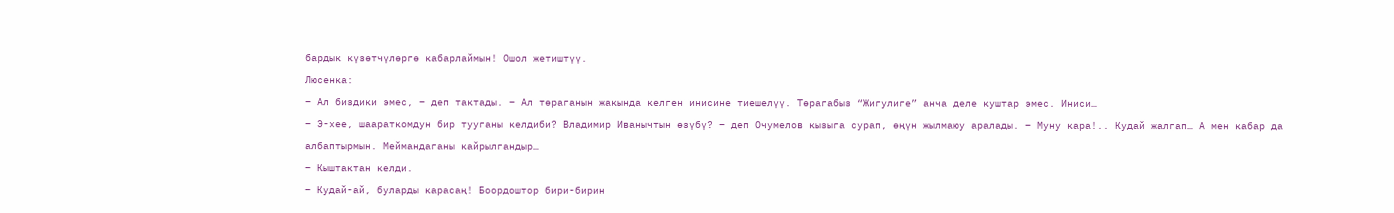бардык күзөтчүлөргө кабарлаймын! Ошол жетиштүү.
Люсенка:
– Ал биздики эмес, – деп тактады. – Ал төраганын жакында келген инисине тиешелүү. Төрагабыз “Жигулиге” анча деле куштар эмес. Иниси…
– Э-хее, шаараткомдун бир тууганы келдиби? Владимир Иванычтын өзүбү? – деп Очумелов кызыга сурап, өңүн жылмаюу аралады. – Муну кара!.. Кудай жалгап… А мен кабар да албаптырмын. Меймандаганы кайрылгандыр…
– Кыштактан келди.
– Кудай-ай, буларды карасаң! Боордоштор бири-бирин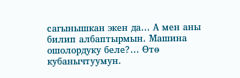сагынышкан экен да… А мен аны билип албаптырмын. Машина ошолордуку беле?… Өтө кубанычтуумун.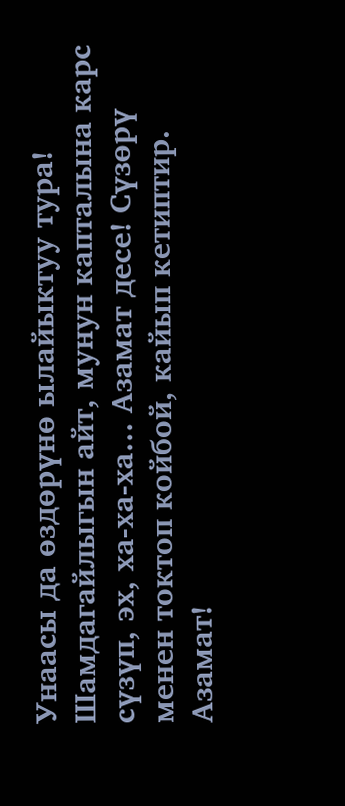Унаасы да өздөрүнө ылайыктуу тура! Шамдагайлыгын айт, мунун капталына карс сүзүп, эх, ха-ха-ха… Азамат десе! Сүзөрү менен токтоп койбой, кайып кетиптир. Азамат!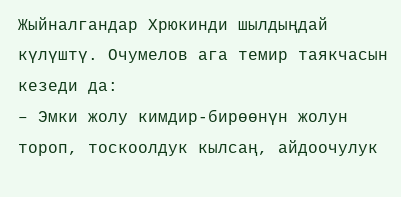Жыйналгандар Хрюкинди шылдыңдай күлүштү. Очумелов ага темир таякчасын кезеди да:
– Эмки жолу кимдир-бирөөнүн жолун тороп, тоскоолдук кылсаң, айдоочулук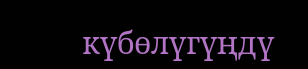күбөлүгүңдү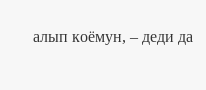алып коёмун, – деди да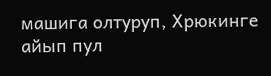машига олтуруп, Хрюкинге айып пул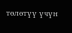төлөтүү үчүн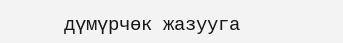дүмүрчөк жазууга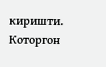киришти.
Которгон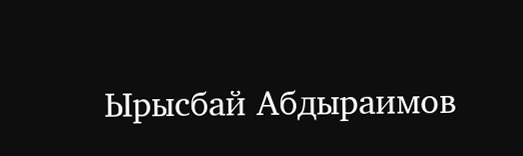Ырысбай Абдыраимов